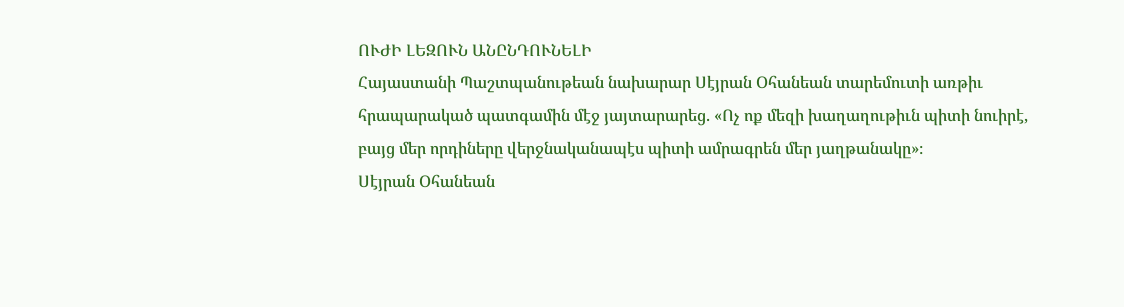ՈՒԺԻ ԼԵԶՈՒՆ ԱՆԸՆԴՈՒՆԵԼԻ
Հայաստանի Պաշտպանութեան նախարար Սէյրան Օհանեան տարեմուտի առթիւ հրապարակած պատգամին մէջ յայտարարեց. «Ոչ ոք մեզի խաղաղութիւն պիտի նուիրէ, բայց մեր որդիները վերջնականապէս պիտի ամրագրեն մեր յաղթանակը»։
Սէյրան Օհանեան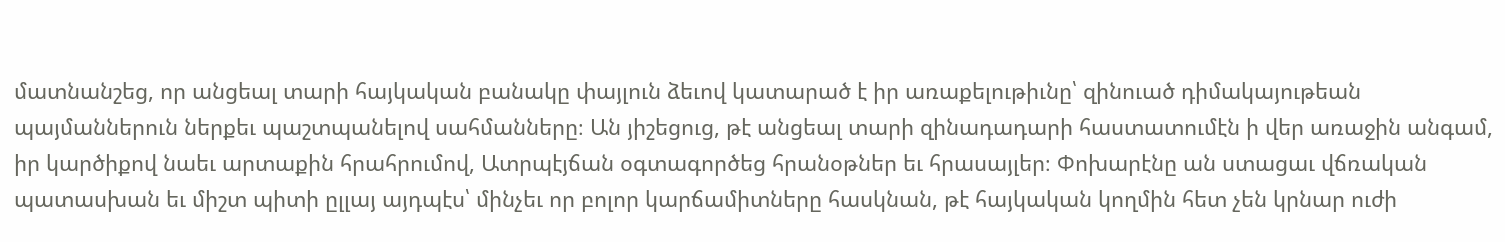մատնանշեց, որ անցեալ տարի հայկական բանակը փայլուն ձեւով կատարած է իր առաքելութիւնը՝ զինուած դիմակայութեան պայմաններուն ներքեւ պաշտպանելով սահմանները։ Ան յիշեցուց, թէ անցեալ տարի զինադադարի հաստատումէն ի վեր առաջին անգամ, իր կարծիքով նաեւ արտաքին հրահրումով, Ատրպէյճան օգտագործեց հրանօթներ եւ հրասայլեր։ Փոխարէնը ան ստացաւ վճռական պատասխան եւ միշտ պիտի ըլլայ այդպէս՝ մինչեւ որ բոլոր կարճամիտները հասկնան, թէ հայկական կողմին հետ չեն կրնար ուժի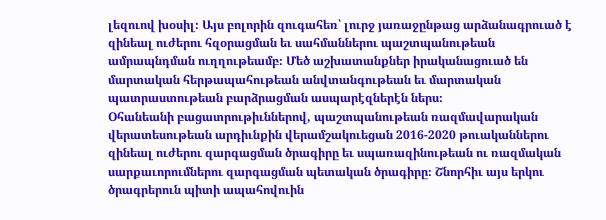լեզուով խօսիլ։ Այս բոլորին զուգահեռ՝ լուրջ յառաջընթաց արձանագրուած է զինեալ ուժերու հզօրացման եւ սահմաններու պաշտպանութեան ամրապնդման ուղղութեամբ։ Մեծ աշխատանքներ իրականացուած են մարտական հերթապահութեան անվտանգութեան եւ մարտական պատրաստութեան բարձրացման ասպարէզներէն ներս։
Օհանեանի բացատրութիւններով, պաշտպանութեան ռազմավարական վերատեսութեան արդիւնքին վերամշակուեցան 2016-2020 թուականներու զինեալ ուժերու զարգացման ծրագիրը եւ սպառազինութեան ու ռազմական սարքաւորումներու զարգացման պետական ծրագիրը։ Շնորհիւ այս երկու ծրագրերուն պիտի ապահովուին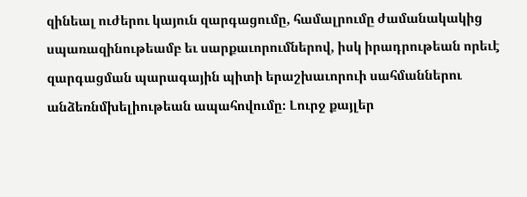զինեալ ուժերու կայուն զարգացումը, համալրումը ժամանակակից սպառազինութեամբ եւ սարքաւորումներով, իսկ իրադրութեան որեւէ զարգացման պարագային պիտի երաշխաւորուի սահմաններու անձեռնմխելիութեան ապահովումը։ Լուրջ քայլեր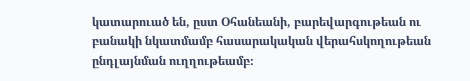կատարուած են, ըստ Օհանեանի, բարեվարգութեան ու բանակի նկատմամբ հասարակական վերահսկողութեան ընդլայնման ուղղութեամբ։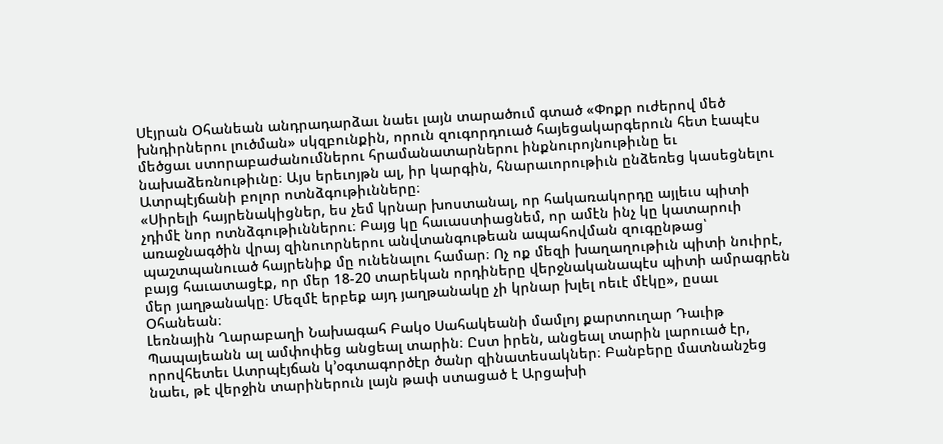Սէյրան Օհանեան անդրադարձաւ նաեւ լայն տարածում գտած «Փոքր ուժերով մեծ խնդիրներու լուծման» սկզբունքին, որուն զուգորդուած հայեցակարգերուն հետ էապէս մեծցաւ ստորաբաժանումներու հրամանատարներու ինքնուրոյնութիւնը եւ նախաձեռնութիւնը։ Այս երեւոյթն ալ, իր կարգին, հնարաւորութիւն ընձեռեց կասեցնելու Ատրպէյճանի բոլոր ոտնձգութիւնները։
«Սիրելի հայրենակիցներ, ես չեմ կրնար խոստանալ, որ հակառակորդը այլեւս պիտի չդիմէ նոր ոտնձգութիւններու։ Բայց կը հաւաստիացնեմ, որ ամէն ինչ կը կատարուի առաջնագծին վրայ զինուորներու անվտանգութեան ապահովման զուգընթաց՝ պաշտպանուած հայրենիք մը ունենալու համար։ Ոչ ոք մեզի խաղաղութիւն պիտի նուիրէ, բայց հաւատացէք, որ մեր 18-20 տարեկան որդիները վերջնականապէս պիտի ամրագրեն մեր յաղթանակը։ Մեզմէ երբեք այդ յաղթանակը չի կրնար խլել ոեւէ մէկը», ըսաւ Օհանեան։
Լեռնային Ղարաբաղի Նախագահ Բակօ Սահակեանի մամլոյ քարտուղար Դաւիթ Պապայեանն ալ ամփոփեց անցեալ տարին։ Ըստ իրեն, անցեալ տարին լարուած էր, որովհետեւ Ատրպէյճան կ՚օգտագործէր ծանր զինատեսակներ։ Բանբերը մատնանշեց նաեւ, թէ վերջին տարիներուն լայն թափ ստացած է Արցախի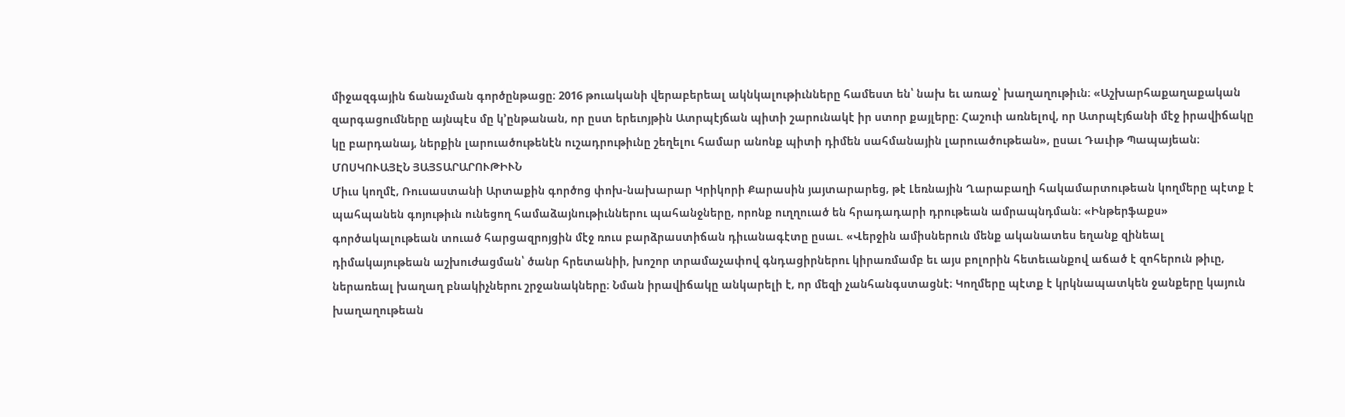միջազգային ճանաչման գործընթացը։ 2016 թուականի վերաբերեալ ակնկալութիւնները համեստ են՝ նախ եւ առաջ՝ խաղաղութիւն։ «Աշխարհաքաղաքական զարգացումները այնպէս մը կ՚ընթանան, որ ըստ երեւոյթին Ատրպէյճան պիտի շարունակէ իր ստոր քայլերը։ Հաշուի առնելով, որ Ատրպէյճանի մէջ իրավիճակը կը բարդանայ, ներքին լարուածութենէն ուշադրութիւնը շեղելու համար անոնք պիտի դիմեն սահմանային լարուածութեան», ըսաւ Դաւիթ Պապայեան։
ՄՈՍԿՈՒԱՅԷՆ ՅԱՅՏԱՐԱՐՈՒԹԻՒՆ
Միւս կողմէ, Ռուսաստանի Արտաքին գործոց փոխ-նախարար Կրիկորի Քարասին յայտարարեց, թէ Լեռնային Ղարաբաղի հակամարտութեան կողմերը պէտք է պահպանեն գոյութիւն ունեցող համաձայնութիւններու պահանջները, որոնք ուղղուած են հրադադարի դրութեան ամրապնդման։ «Ինթերֆաքս» գործակալութեան տուած հարցազրոյցին մէջ ռուս բարձրաստիճան դիւանագէտը ըսաւ. «Վերջին ամիսներուն մենք ականատես եղանք զինեալ դիմակայութեան աշխուժացման՝ ծանր հրետանիի, խոշոր տրամաչափով գնդացիրներու կիրառմամբ եւ այս բոլորին հետեւանքով աճած է զոհերուն թիւը, ներառեալ խաղաղ բնակիչներու շրջանակները։ Նման իրավիճակը անկարելի է, որ մեզի չանհանգստացնէ։ Կողմերը պէտք է կրկնապատկեն ջանքերը կայուն խաղաղութեան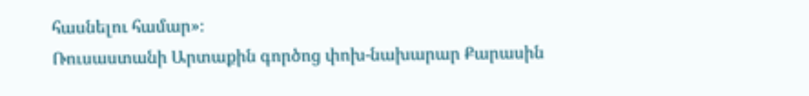հասնելու համար»։
Ռուսաստանի Արտաքին գործոց փոխ-նախարար Քարասին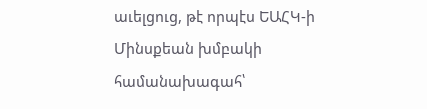աւելցուց, թէ որպէս ԵԱՀԿ-ի Մինսքեան խմբակի համանախագահ՝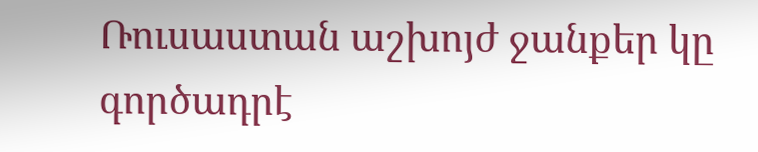Ռուսաստան աշխոյժ ջանքեր կը գործադրէ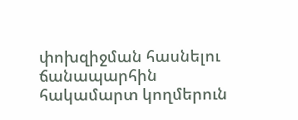փոխզիջման հասնելու ճանապարհին հակամարտ կողմերուն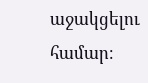աջակցելու համար։